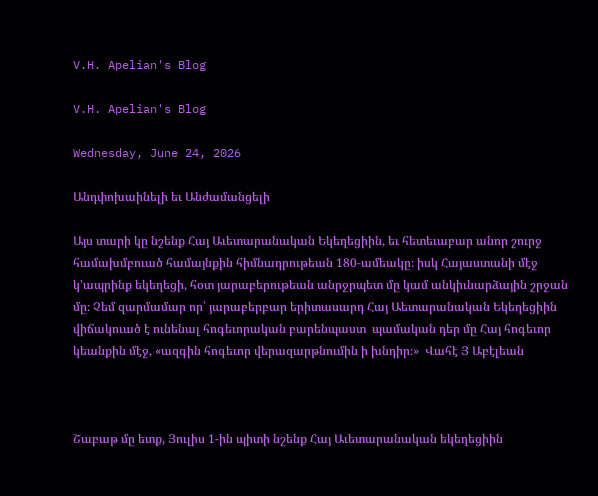V.H. Apelian's Blog

V.H. Apelian's Blog

Wednesday, June 24, 2026

Անդփոխաինելի եւ Անժամանցելի

Այս տարի կը նշենք Հայ Աւետարանական Եկեղեցիին, եւ հետեւաբար անոր շուրջ համախմբուած համայնքին հիմնադրութեան 180-ամեակը։ իսկ Հայաստանի մէջ կ՚ապրինք եկեղեցի, հօտ յարաբերութեան անրջրպետ մը կամ անկիւնարձային շրջան մը։ Չեմ զարմամար որ՝ յարաբերբար երիտասարդ Հայ Աետարանական Եկեղեցիին վիճակուած է ունենալ հոգեւորական բարենպաստ  պամական դեր մը Հայ հոգեւոր կեանքին մէջ, «ազգին հոգեւոր վերազարթնումին ի խնդիր։»  Վահէ Յ Աբէլեան



Շաբաթ մը ետք, Յուլիս 1-ին պիտի նշենք Հայ Աւետարանական եկեղեցիին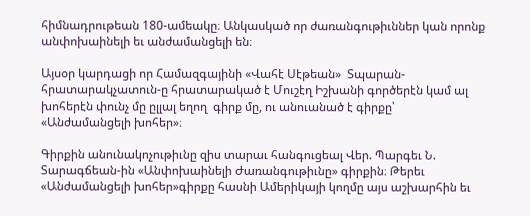հիմնադրութեան 180-ամեակը։ Անկասկած որ ժառանգութիւններ կան որոնք անփոխաինելի եւ անժամանցելի են։

Այսօր կարդացի որ Համազգայինի «Վահէ Սէթեան»  Տպարան-հրատարակչատուն-ը հրատարակած է Մուշէղ Իշխանի գործերէն կամ ալ խոհերէն փունչ մը ըլլալ եղող  գիրք մը, ու անուանած է գիրքը՝ «Անժամանցելի խոհեր»։

Գիրքին անունակոչութիւնը զիս տարաւ հանգուցեալ Վեր. Պարգեւ Ն. Տարագճեան-ին «Անփոխաինելի Ժառանգութիւնը» գիրքին։ Թերեւ «Անժամանցելի խոհեր»գիրքը հասնի Ամերիկայի կողմը այս աշխարհին եւ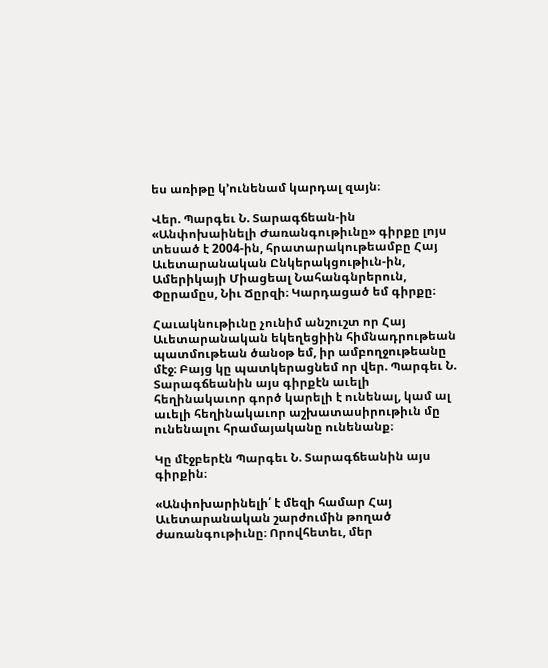ես առիթը կ՚ունենամ կարդալ զայն։

Վեր. Պարգեւ Ն. Տարագճեան-ին «Անփոխաինելի Ժառանգութիւնը» գիրքը լոյս տեսած է 2004-ին, հրատարակութեամբը Հայ Աւետարանական Ընկերակցութիւն-ին, Ամերիկայի Միացեալ Նահանգնրերուն, Փըրամըս, Նիւ Ճըրզի։ Կարդացած եմ գիրքը։

Հաւակնութիւնը չունիմ անշուշտ որ Հայ Աւետարանական եկեղեցիին հիմնադրութեան պատմութեան ծանօթ եմ, իր ամբողջութեանը մէջ։ Բայց կը պատկերացնեմ որ վեր. Պարգեւ Ն. Տարագճեանին այս գիրքէն աւելի հեղինակաւոր գործ կարելի է ունենալ, կամ ալ աւելի հեղինակաւոր աշխատասիրութիւն մը ունենալու հրամայականը ունենանք։

Կը մէջբերէն Պարգեւ Ն. Տարագճեանին այս գիրքին։

«Անփոխարինելի՛ է մեզի համար Հայ Աւետարանական շարժումին թողած ժառանգութիւնը։ Որովհետեւ, մեր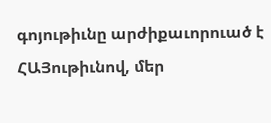գոյութիւնը արժիքաւորուած է ՀԱՅութիւնով, մեր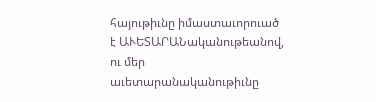հայութիւնը իմաստաւորուած է ԱՒԵՏԱՐԱՆականութեանով, ու մեր աւետարանականութիւնը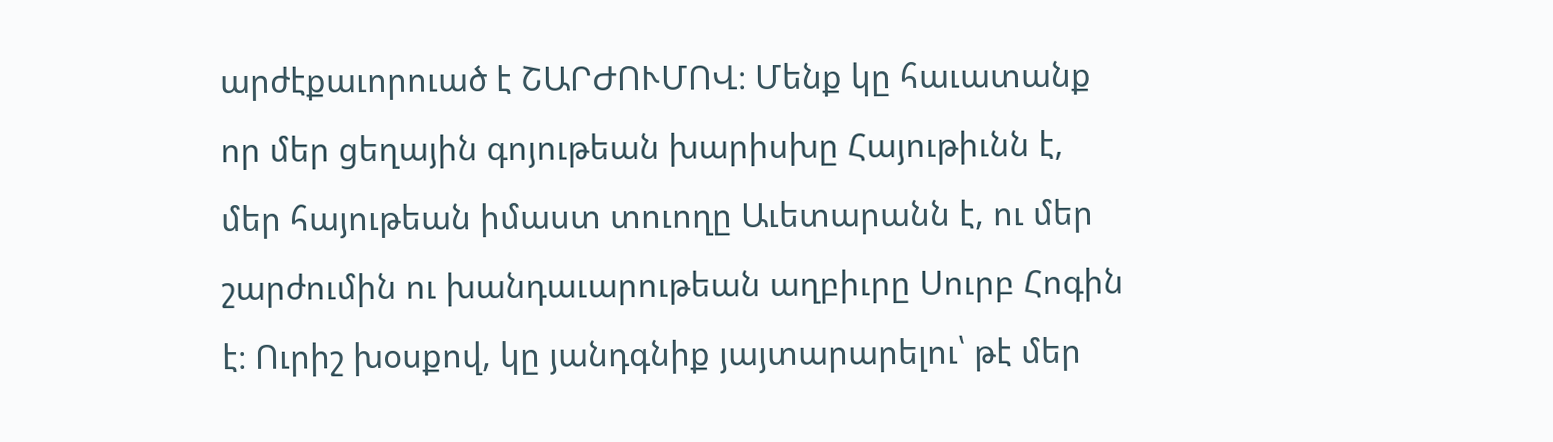արժէքաւորուած է ՇԱՐԺՈՒՄՈՎ։ Մենք կը հաւատանք որ մեր ցեղային գոյութեան խարիսխը Հայութիւնն է, մեր հայութեան իմաստ տուողը Աւետարանն է, ու մեր շարժումին ու խանդաւարութեան աղբիւրը Սուրբ Հոգին է։ Ուրիշ խօսքով, կը յանդգնիք յայտարարելու՝ թէ մեր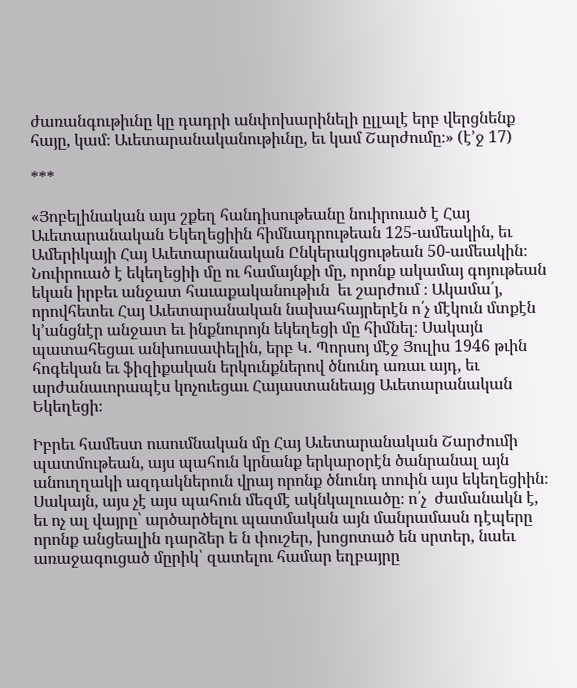ժառանգութիւնը կը դադրի անփոխարինելի ըլլալէ երբ վերցնենք հայը, կամ։ Աւետարանականութիւնը, եւ կամ Շարժումը։» (է՚ջ 17)

***

«Յոբելինական այս շքեղ հանդիսութեանը նուիրուած է Հայ Աւետարանական Եկեղեցիին հիմնադրութեան 125-ամեակին, եւ Ամերիկայի Հայ Աւետարանական Ընկերակցութեան 50-ամեակին։ Նուիրուած է եկեղեցիի մը ու համայնքի մը, որոնք ակամայ գոյութեան եկան իրբեւ անջատ հաւաքականութիւն  եւ շարժում ։ Ակամա՛յ, որովհետեւ Հայ Աւետարանական նախահայրերէն ո՛չ մէկուն մտքէն կ՚անցնէր անջատ եւ ինքնուրոյն եկեղեցի մը հիմնել։ Սակայն պատահեցաւ անխուսափելին, երբ Կ. Պորսոյ մէջ Յուլիս 1946 թւին հոգեկան եւ ֆիզիքական երկունքներով ծնունդ առաւ այդ, եւ արժանաւորապէս կոչուեցաւ Հայաստանեայց Աւետարանական Եկեղեցի։

Իբրեւ համեստ ուսումնական մը Հայ Աւետարանական Շարժումի պատմութեան, այս պահուն կրնանք երկարօրէն ծանրանալ այն անուղղակի ազդակներուն վրայ որոնք ծնունդ տուին այս եկեղեցիին։ Սակայն, այս չէ այս պահուն մեզմէ ակնկալուածը։ ո՛չ  ժամանակն է, եւ ոչ ալ վայրը՝ արծարծելու պատմական այն մանրամասն դէպերը որոնք անցեալին դարձեր ե ն փուշեր, խոցոտած են սրտեր, նաեւ առաջագուցած մըրիկ՝ զատելու համար եղբայրը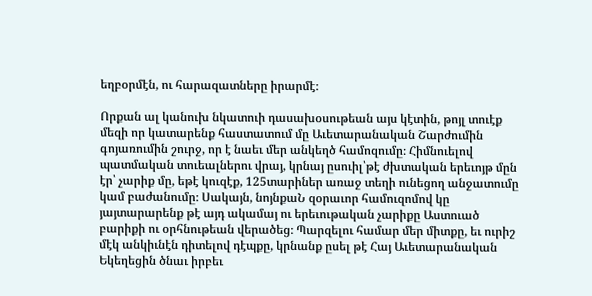եղբօրմէն, ու հարազատները իրարմէ։

Որքան ալ կանուխ նկատուի դասախօսութեան այս կէտին, թոյլ տուէք մեզի որ կատարենք հաստատում մը Աւետարանական Շարժումին գոյառումին շուրջ, որ է նաեւ մեր անկեղծ համոզումը։ Հիմնուելով պատմական տուեալներու վրայ, կրնայ ըսուիլ՝թէ ժխտական երեւոյթ մըն էր՝ չարիք մը, եթէ կուզէք, 125տարիներ առաջ տեղի ունեցող անջատումը կամ բաժանումը։ Սակայն, նոյնքաՆ զօրաւոր համուզոմով կը յայտարարենք թէ այդ ակամայ ու երեւութական չարիքը Աստուած բարիքի ու օրհնութեան վերածեց։ Պարզելու համար մեր միտքը, եւ ուրիշ մէկ անկիւնէն դիտելով դէպքը, կրնանք ըսել թէ Հայ Աւետարանական Եկեղեցին ծնաւ իրբեւ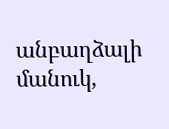անբաղձալի մանուկ,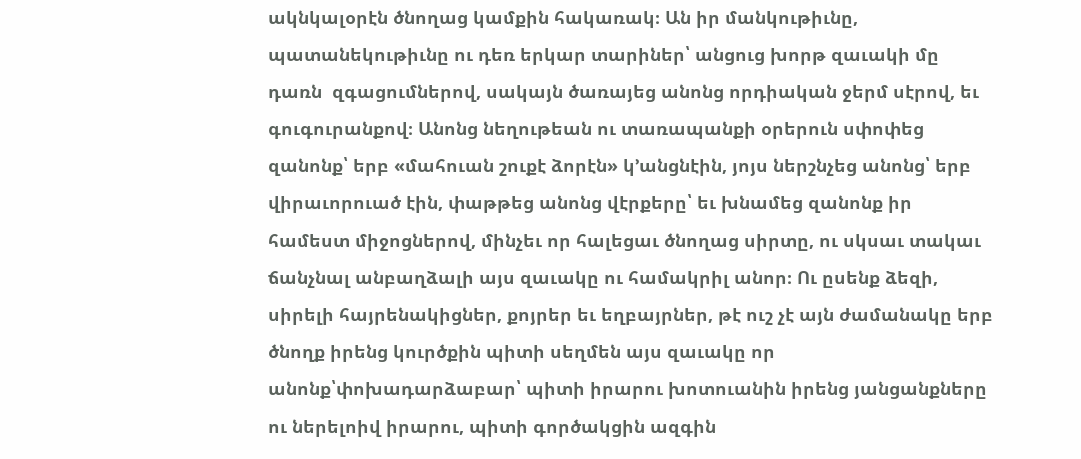ակնկալօրէն ծնողաց կամքին հակառակ։ Ան իր մանկութիւնը, պատանեկութիւնը ու դեռ երկար տարիներ՝ անցուց խորթ զաւակի մը դառն  զգացումներով, սակայն ծառայեց անոնց որդիական ջերմ սէրով, եւ գուգուրանքով։ Անոնց նեղութեան ու տառապանքի օրերուն սփոփեց զանոնք՝ երբ «մահուան շուքէ ձորէն» կ՚անցնէին, յոյս ներշնչեց անոնց՝ երբ վիրաւորուած էին, փաթթեց անոնց վէրքերը՝ եւ խնամեց զանոնք իր համեստ միջոցներով, մինչեւ որ հալեցաւ ծնողաց սիրտը, ու սկսաւ տակաւ ճանչնալ անբաղձալի այս զաւակը ու համակրիլ անոր։ Ու ըսենք ձեզի, սիրելի հայրենակիցներ, քոյրեր եւ եղբայրներ, թէ ուշ չէ այն ժամանակը երբ ծնողք իրենց կուրծքին պիտի սեղմեն այս զաւակը որ անոնք՝փոխադարձաբար՝ պիտի իրարու խոտուանին իրենց յանցանքները ու ներելոիվ իրարու, պիտի գործակցին ազգին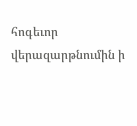հոգեւոր վերազարթնումին ի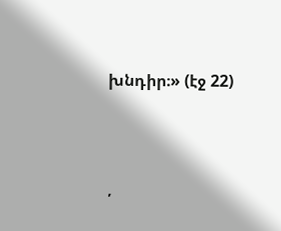խնդիր։» (էջ 22)



՛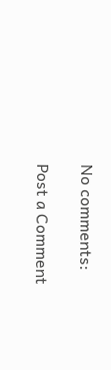No comments:

Post a Comment